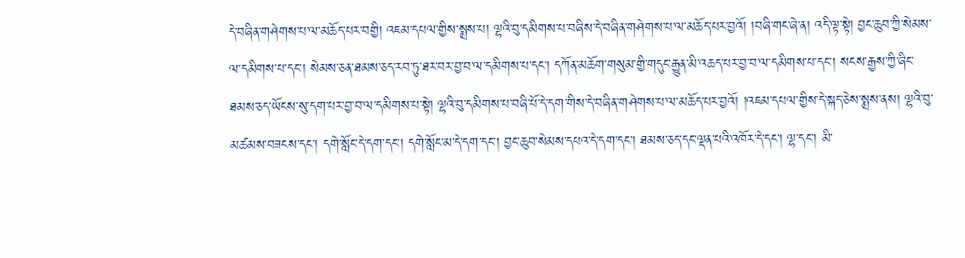དེ་བཞིན་གཤེགས་པ་ལ་མཆོད་པར་བགྱི། འཇམ་དཔལ་གྱིས་སྨྲས་པ། ལྷའི་བུ་དམིགས་པ་བཞིས་དེ་བཞིན་གཤེགས་པ་ལ་མཆོད་པར་བྱའོ། །བཞི་གང་ཞེ་ན། འདི་ལྟ་སྟེ། བྱང་ཆུབ་ཀྱི་སེམས་ལ་དམིགས་པ་དང་། སེམས་ཅན་ཐམས་ཅད་རབ་ཏུ་ཐར་བར་བྱ་བ་ལ་དམིགས་པ་དང་། དཀོན་མཆོག་གསུམ་གྱི་གདུང་རྒྱུན་མི་འཆད་པར་བྱ་བ་ལ་དམིགས་པ་དང་། སངས་རྒྱས་ཀྱི་ཞིང་ཐམས་ཅད་ཡོངས་སུ་དག་པར་བྱ་བ་ལ་དམིགས་པ་སྟེ། ལྷའི་བུ་དམིགས་པ་བཞི་པོ་དེ་དག་གིས་དེ་བཞིན་གཤེགས་པ་ལ་མཆོད་པར་བྱའོ། །འཇམ་དཔལ་གྱིས་དེ་སྐད་ཅེས་སྨྲས་ནས། ལྷའི་བུ་མཚམས་བཟངས་དང་། དགེ་སློང་དེ་དག་དང་། དགེ་སློང་མ་དེ་དག་དང་། བྱང་ཆུབ་སེམས་དཔའ་དེ་དག་དང་། ཐམས་ཅད་དང་ལྡན་པའི་འཁོར་དེ་དང་། ལྷ་དང་། མི་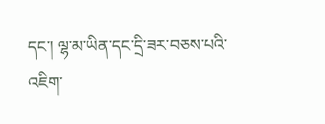དང་། ལྷ་མ་ཡིན་དང་དྲི་ཟར་བཅས་པའི་འཇིག་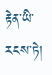རྟེན་ཡི་རངས་ཏེ།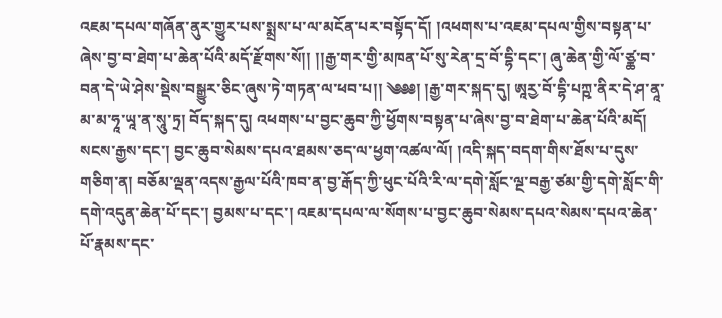འཇམ་དཔལ་གཞོན་ནུར་གྱུར་པས་སྨྲས་པ་ལ་མངོན་པར་བསྟོད་དོ། །འཕགས་པ་འཇམ་དཔལ་གྱིས་བསྟན་པ་ཞེས་བྱ་བ་ཐེག་པ་ཆེན་པོའི་མདོ་རྫོགས་སོ།། །།རྒྱ་གར་གྱི་མཁན་པོ་སུ་རེན་དྲ་བོ་དྷི་དང་། ཞུ་ཆེན་གྱི་ལོ་ཙྪ་བ་བན་དེ་ཡེ་ཤེས་སྡེས་བསྒྱུར་ཅིང་ཞུས་ཏེ་གཏན་ལ་ཕབ་པ།། ༄༅༅། །རྒྱ་གར་སྐད་དུ། ཨཱརྱ་བོ་དྷི་པཀྵ་ནིར་དེ་ཤ་ནཱ་མ་མ་ཧཱ་ཡཱ་ན་སཱུ་ཏྲ། བོད་སྐད་དུ། འཕགས་པ་བྱང་ཆུབ་ཀྱི་ཕྱོགས་བསྟན་པ་ཞེས་བྱ་བ་ཐེག་པ་ཆེན་པོའི་མདོ། སངས་རྒྱས་དང་། བྱང་ཆུབ་སེམས་དཔའ་ཐམས་ཅད་ལ་ཕྱག་འཚལ་ལོ། །འདི་སྐད་བདག་གིས་ཐོས་པ་དུས་གཅིག་ན། བཅོམ་ལྡན་འདས་རྒྱལ་པོའི་ཁབ་ན་བྱ་རྒོད་ཀྱི་ཕུང་པོའི་རི་ལ་དགེ་སློང་ལྔ་བརྒྱ་ཙམ་གྱི་དགེ་སློང་གི་དགེ་འདུན་ཆེན་པོ་དང་། བྱམས་པ་དང་། འཇམ་དཔལ་ལ་སོགས་པ་བྱང་ཆུབ་སེམས་དཔའ་སེམས་དཔའ་ཆེན་པོ་རྣམས་དང་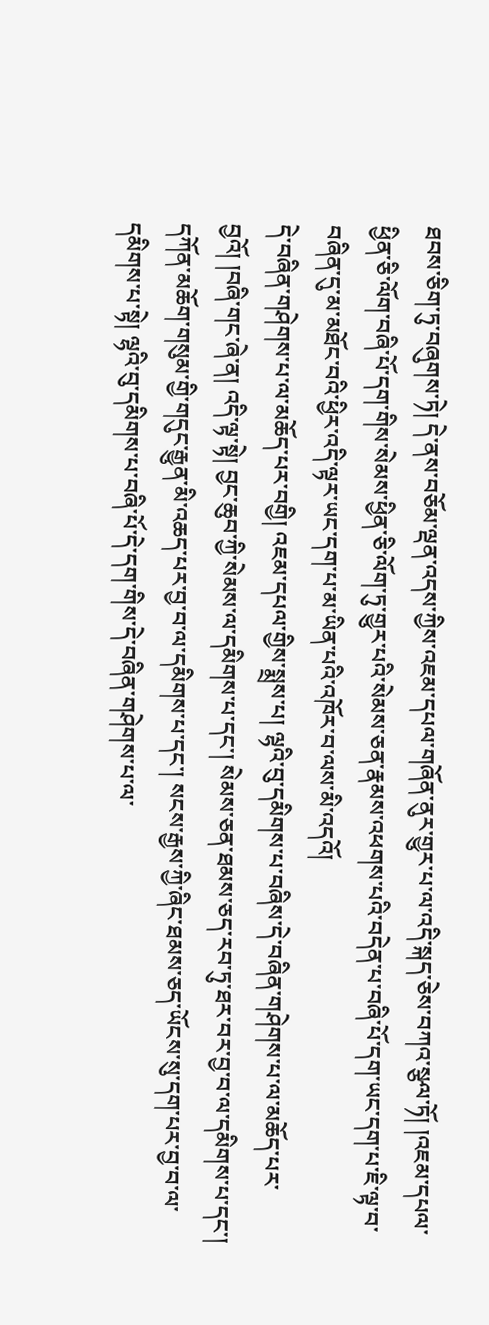ཐབས་ཅིག་ཏུ་བཞུགས་ཏེ། དེ་ནས་བཅོམ་ལྡན་འདས་ཀྱིས་འཇམ་དཔལ་གཞོན་ནུར་གྱུར་པ་ལ་འདི་སྐད་ཅེས་བཀའ་སྩལ་ཏོ། །འཇམ་དཔལ་ཕྱིན་ཅི་ལོག་བཞི་པོ་དག་གིས་སེམས་ཕྱིན་ཅི་ལོག་ཏུ་གྱུར་པའི་སེམས་ཅན་རྣམས་འཕགས་པའི་བདེན་པ་བཞི་པོ་དག་ཡང་དག་པ་ཇི་ལྟ་བ་བཞིན་དུ་མ་མཐོང་བའི་ཕྱིར་འདི་ལྟར་ཡང་དག་པ་མ་ཡིན་པའི་འཁོར་བ་ལས་མི་འདའོ།
དེ་བཞིན་གཤེགས་པ་ལ་མཆོད་པར་བགྱི། འཇམ་དཔལ་གྱིས་སྨྲས་པ། ལྷའི་བུ་དམིགས་པ་བཞིས་དེ་བཞིན་གཤེགས་པ་ལ་མཆོད་པར་བྱའོ། །བཞི་གང་ཞེ་ན། འདི་ལྟ་སྟེ། བྱང་ཆུབ་ཀྱི་སེམས་ལ་དམིགས་པ་དང་། སེམས་ཅན་ཐམས་ཅད་རབ་ཏུ་ཐར་བར་བྱ་བ་ལ་དམིགས་པ་དང་། དཀོན་མཆོག་གསུམ་གྱི་གདུང་རྒྱུན་མི་འཆད་པར་བྱ་བ་ལ་དམིགས་པ་དང་། སངས་རྒྱས་ཀྱི་ཞིང་ཐམས་ཅད་ཡོངས་སུ་དག་པར་བྱ་བ་ལ་དམིགས་པ་སྟེ། ལྷའི་བུ་དམིགས་པ་བཞི་པོ་དེ་དག་གིས་དེ་བཞིན་གཤེགས་པ་ལ་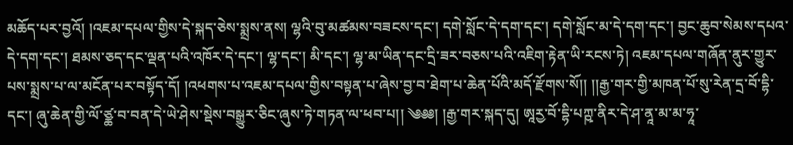མཆོད་པར་བྱའོ། །འཇམ་དཔལ་གྱིས་དེ་སྐད་ཅེས་སྨྲས་ནས། ལྷའི་བུ་མཚམས་བཟངས་དང་། དགེ་སློང་དེ་དག་དང་། དགེ་སློང་མ་དེ་དག་དང་། བྱང་ཆུབ་སེམས་དཔའ་དེ་དག་དང་། ཐམས་ཅད་དང་ལྡན་པའི་འཁོར་དེ་དང་། ལྷ་དང་། མི་དང་། ལྷ་མ་ཡིན་དང་དྲི་ཟར་བཅས་པའི་འཇིག་རྟེན་ཡི་རངས་ཏེ། འཇམ་དཔལ་གཞོན་ནུར་གྱུར་པས་སྨྲས་པ་ལ་མངོན་པར་བསྟོད་དོ། །འཕགས་པ་འཇམ་དཔལ་གྱིས་བསྟན་པ་ཞེས་བྱ་བ་ཐེག་པ་ཆེན་པོའི་མདོ་རྫོགས་སོ།། །།རྒྱ་གར་གྱི་མཁན་པོ་སུ་རེན་དྲ་བོ་དྷི་དང་། ཞུ་ཆེན་གྱི་ལོ་ཙྪ་བ་བན་དེ་ཡེ་ཤེས་སྡེས་བསྒྱུར་ཅིང་ཞུས་ཏེ་གཏན་ལ་ཕབ་པ།། ༄༅༅། །རྒྱ་གར་སྐད་དུ། ཨཱརྱ་བོ་དྷི་པཀྵ་ནིར་དེ་ཤ་ནཱ་མ་མ་ཧཱ་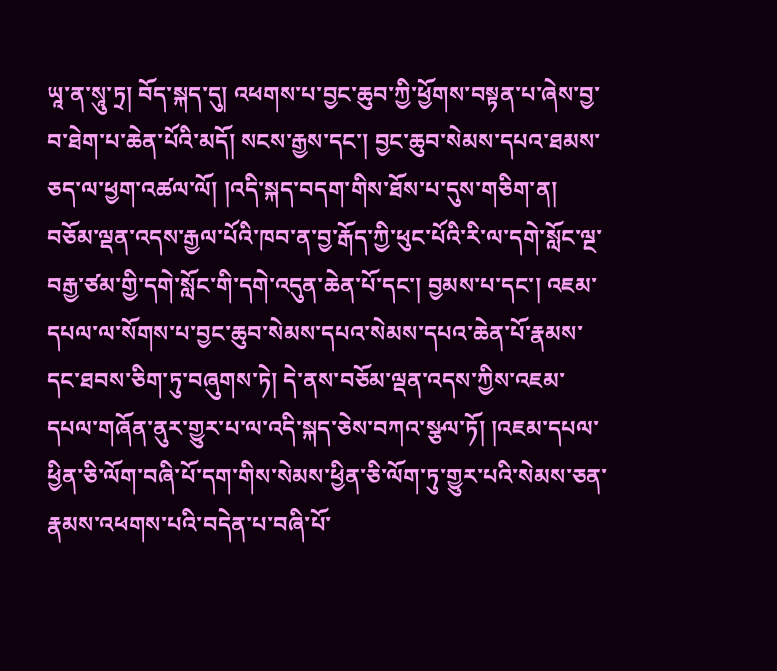ཡཱ་ན་སཱུ་ཏྲ། བོད་སྐད་དུ། འཕགས་པ་བྱང་ཆུབ་ཀྱི་ཕྱོགས་བསྟན་པ་ཞེས་བྱ་བ་ཐེག་པ་ཆེན་པོའི་མདོ། སངས་རྒྱས་དང་། བྱང་ཆུབ་སེམས་དཔའ་ཐམས་ཅད་ལ་ཕྱག་འཚལ་ལོ། །འདི་སྐད་བདག་གིས་ཐོས་པ་དུས་གཅིག་ན། བཅོམ་ལྡན་འདས་རྒྱལ་པོའི་ཁབ་ན་བྱ་རྒོད་ཀྱི་ཕུང་པོའི་རི་ལ་དགེ་སློང་ལྔ་བརྒྱ་ཙམ་གྱི་དགེ་སློང་གི་དགེ་འདུན་ཆེན་པོ་དང་། བྱམས་པ་དང་། འཇམ་དཔལ་ལ་སོགས་པ་བྱང་ཆུབ་སེམས་དཔའ་སེམས་དཔའ་ཆེན་པོ་རྣམས་དང་ཐབས་ཅིག་ཏུ་བཞུགས་ཏེ། དེ་ནས་བཅོམ་ལྡན་འདས་ཀྱིས་འཇམ་དཔལ་གཞོན་ནུར་གྱུར་པ་ལ་འདི་སྐད་ཅེས་བཀའ་སྩལ་ཏོ། །འཇམ་དཔལ་ཕྱིན་ཅི་ལོག་བཞི་པོ་དག་གིས་སེམས་ཕྱིན་ཅི་ལོག་ཏུ་གྱུར་པའི་སེམས་ཅན་རྣམས་འཕགས་པའི་བདེན་པ་བཞི་པོ་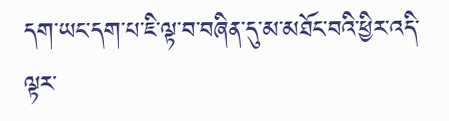དག་ཡང་དག་པ་ཇི་ལྟ་བ་བཞིན་དུ་མ་མཐོང་བའི་ཕྱིར་འདི་ལྟར་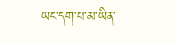ཡང་དག་པ་མ་ཡིན་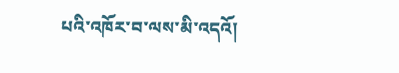པའི་འཁོར་བ་ལས་མི་འདའོ།